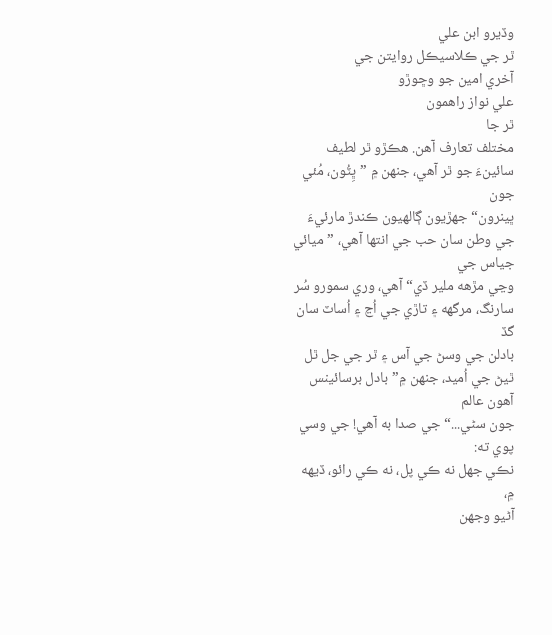وڏيرو ابن علي
ٿر جي ڪلاسيڪل روايتن جي
آخري امين جو وڇوڙو
علي نواز راهمون
ٿر جا
مختلف تعارف آهن. هڪڙو ٿر لطيف سائينءَ جو ٿر آهي، جنهن ۾ ”ڀِٽُون، مُئي جون
ڀينرون“ جهڙيون ڳالهيون ڪندڙ مارئيءَ جي وطن سان حب جي انتها آھي، ”ميائي جياس جي
وڃي مڙهه ملير ڏي“ آهي، وري سمورو سُر سارنگ، مرگهه ۽ تاڙي جي اُڃ ۽ اُساٽ سان گڏ
بادلن جي وسڻ جي آس ۽ ٿر جي جل ٿل ٿيڻ جي اُميد، جنهن ۾”بادل برسائينس آهون عالم
جون سڻي...“ جي صدا به آهي! جي وسي پوي ته:
نڪي جهل نه ڪي پل، نه ڪي رائو، ڏيهه ۾،
آڻيو وجهن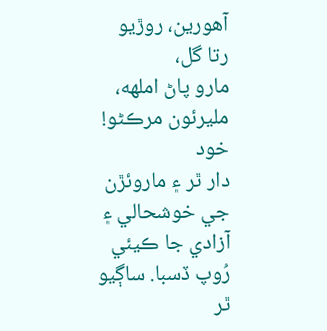آهورين، روڙيو رتا گل،
مارو پاڻ املهه، مليرئون مرڪڻو!
خود
دار ٿر ۽ ماروئڙن جي خوشحالي ۽ آزادي جا ڪيئي رُوپ ڏسبا. ساڳيو ٿر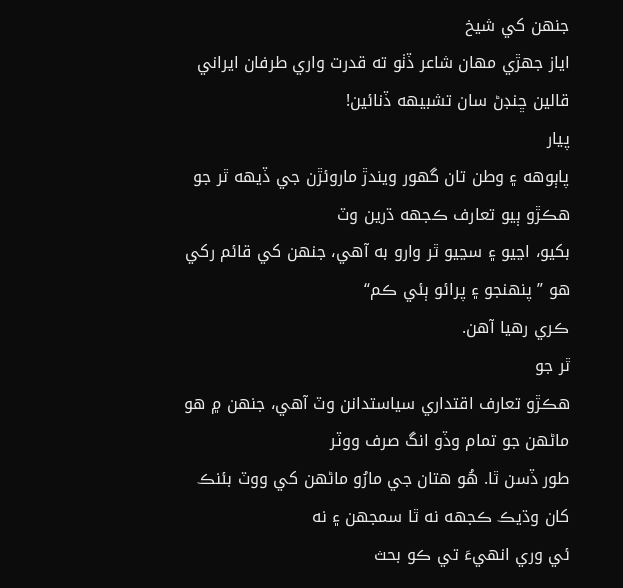جنھن کي شيخ
اياز جهڙي مهان شاعر ڏٺو ته قدرت واري طرفان ايراني قالين ڇنڊڻ سان تشبيهه ڏنائين!
پيار
پاٻوهه ۽ وطن تان گهور ويندڙ ماروئڙن جي ڏيهه ٿر جو هڪڙو ٻيو تعارف ڪجهه ڌرين وٽ
بکيو، اڃيو ۽ سڃيو ٿر وارو به آهي، جنهن کي قائم رکي هو ”پنهنجو ۽ پرائو ٻئي ڪم“
ڪري رهيا آهن.
ٿر جو
هڪڙو تعارف اقتداري سياستدانن وٽ آهي، جنهن ۾ هو ماڻهن جو تمام وڏو انگ صرف ووٽر
طور ڏسن ٿا. هُو هتان جي مارُو ماڻهن کي ووٽ بئنڪ کان وڌيڪ ڪجهه نه ٿا سمجهن ۽ نه
ئي وري انهيءَ تي ڪو بحث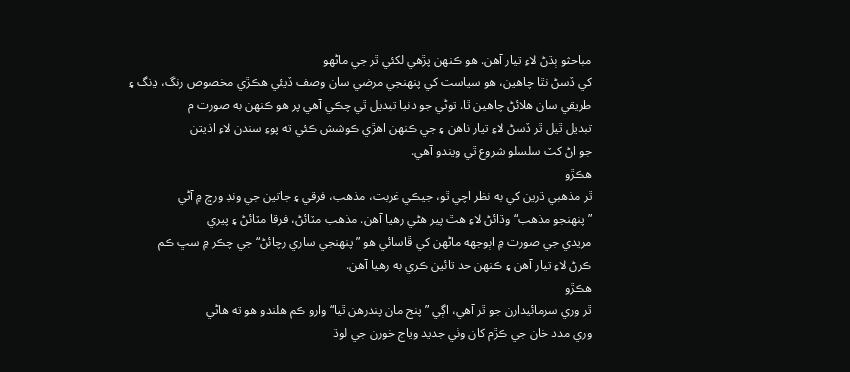مباحثو ٻڌڻ لاءِ تيار آهن. هو ڪنهن پڙهي لکئي ٿر جي ماڻهو
کي ڏسڻ نٿا چاهين، هو سياست کي پنهنجي مرضي سان وصف ڏيئي هڪڙي مخصوص رنگ، ڍنگ ۽
طريقي سان هلائڻ چاهين ٿا. توڻي جو دنيا تبديل ٿي چڪي آهي پر هو ڪنهن به صورت م
تبديل ٿيل ٿر ڏسڻ لاءِ تيار ناهن ۽ جي ڪنهن اهڙي ڪوشش ڪئي ته پوءِ سندن لاءِ اذيتن
جو اڻ کٽ سلسلو شروع ٿي ويندو آهي.
هڪڙو
ٿر مذهبي ڌرين کي به نظر اچي ٿو، جيڪي غربت، مذهب، فرقي ۽ جاتين جي ونڊ ورڇ ۾ آڻي
”پنهنجو مذهب“ وڌائڻ لاءِ هٿ پير هڻي رهيا آهن. مذهب مٽائڻ، فرقا مٽائڻ ۽ پيري
مريدي جي صورت ۾ اٻوجهه ماڻهن کي ڦاسائي هو ”پنهنجي ساري رچائڻ“ جي چڪر ۾ سڀ ڪم
ڪرڻ لاءِ تيار آهن ۽ ڪنهن حد تائين ڪري به رهيا آهن.
هڪڙو
ٿر وري سرمائيدارن جو ٿر آهي، اڳي ”پنج مان پندرهن ٿيا“ وارو ڪم هلندو هو ته هاڻي
وري مدد خان جي ڪڙم کان وٺي جديد وياج خورن جي لوڌ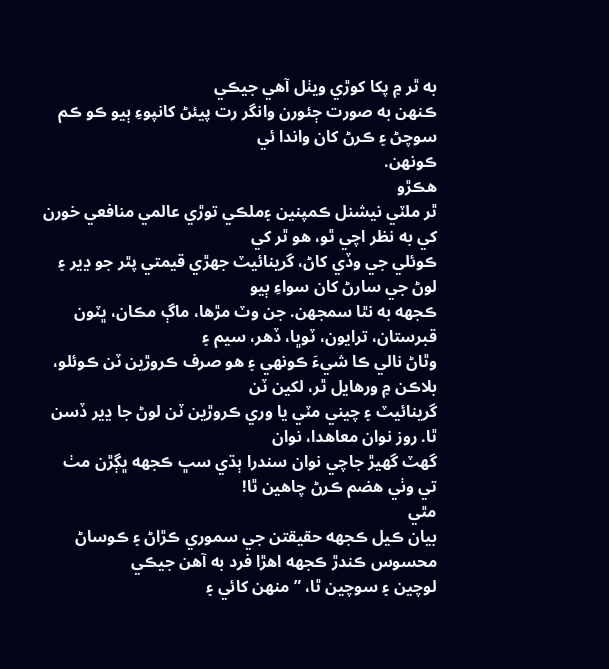به ٿر ۾ پکا کوڙي ويٺل آهي جيڪي
ڪنهن به صورت ڄئورن وانگر رت پيئڻ کانپوءِ ٻيو ڪو ڪم سوچڻ ۽ ڪرڻ کان واندا ئي
ڪونهن.
هڪڙو
ٿر ملٽي نيشنل ڪمپنين ۽ملڪي توڙي عالمي منافعي خورن کي به نظر اچي ٿو، هو ٿر کي
ڪوئلي جي وڏي کاڻ، گرينائيٽ جهڙي قيمتي پٿر جو ڍير ۽ لوڻ جي سارڻ کان سواءِ ٻيو
ڪجهه به نٿا سمجهن. جن وٽ مڙها، ماڳ مڪان، ڀٽون قبرستان، ترايون، ٽوڀا، ڏهر، سيم ۽
وٿاڻ نالي ڪا شيءَ ڪونهي ۽ هو صرف ڪروڙين ٽن ڪوئلو، بلاڪن ۾ ورهايل ٿر، لکين ٽن
گرينائيٽ ۽ چيني مٽي يا وري ڪروڙين ٽن لوڻ جا ڍير ڏسن ٿا. روز نوان معاهدا، نوان
گهٽ گهيڙ جاچي نوان سندرا ٻڌي سڀ ڪجهه ڀڳڙن مٺ تي وٺي هضم ڪرڻ چاهين ٿا!
مٿي
بيان ڪيل ڪجهه حقيقتن جي سموري ڪڙاڻ ۽ ڪوساڻ محسوس ڪندڙ ڪجهه اهڙا فرد به آهن جيڪي
لوچين ۽ سوچين ٿا، ”منهن کائي ۽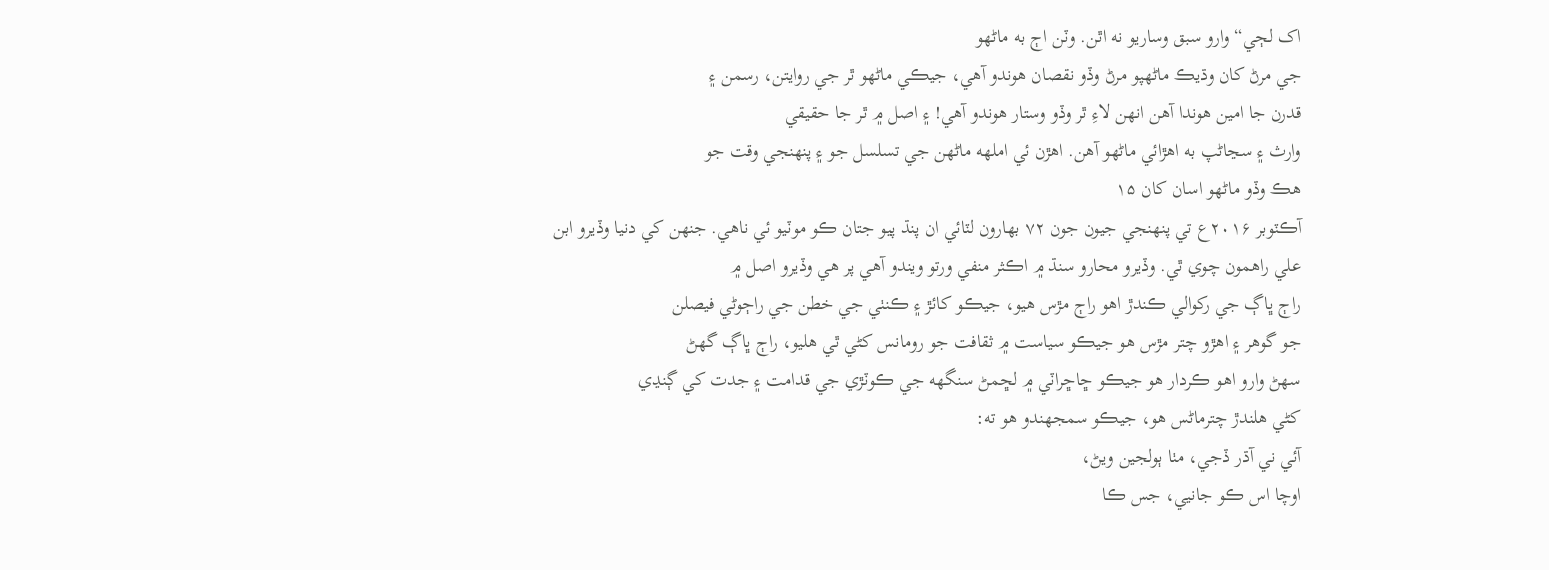اک لڄي“ وارو سبق وساريو نه اٿن. وٽن اڄ به ماڻهو
جي مرڻ کان وڌيڪ ماڻهپو مرڻ وڏو نقصان هوندو آهي، جيڪي ماڻهو ٿر جي روايتن، رسمن ۽
قدرن جا امين هوندا آهن انهن لاءِ ٿر وڏو وستار هوندو آهي! ۽ اصل ۾ ٿر جا حقيقي
وارث ۽ سڃاڻپ به اهڙائي ماڻهو آهن. اهڙن ئي املهه ماڻهن جي تسلسل جو ۽ پنهنجي وقت جو
هڪ وڏو ماڻهو اسان کان ۱۵
آڪٽوبر ۲۰۱۶ع تي پنهنجي جيون جون ۷۲ بهارون لٽائي ان پنڌ پيو جتان ڪو موٽيو ئي ناهي. جنهن کي دنيا وڏيرو ابن
علي راهمون چوي ٿي. وڏيرو محارو سنڌ ۾ اڪثر منفي ورتو ويندو آهي پر هي وڏيرو اصل ۾
راڄ ڀاڳ جي رکوالي ڪندڙ اهو راڄ مڙس هيو، جيڪو کائڙ ۽ ڪنٺي جي خطن جي راڄوڻي فيصلن
جو گوهر ۽ اهڙو چتر مڙس هو جيڪو سياست ۾ ثقافت جو رومانس کڻي ٿي هليو، راڄ ڀاڳ گهڻ
سهڻ وارو اهو ڪردار هو جيڪو ڇاڇراٽي ۾ لڇمڻ سنگهه جي ڪوٽڙي جي قدامت ۽ جدت کي ڳنڍي
کڻي هلندڙ چترماڻس هو، جيڪو سمجهندو هو ته:
آئي ني آڌر ڏجي، مٺا ٻولجين ويڻ،
اوچا اس ڪو جانيي، جس ڪا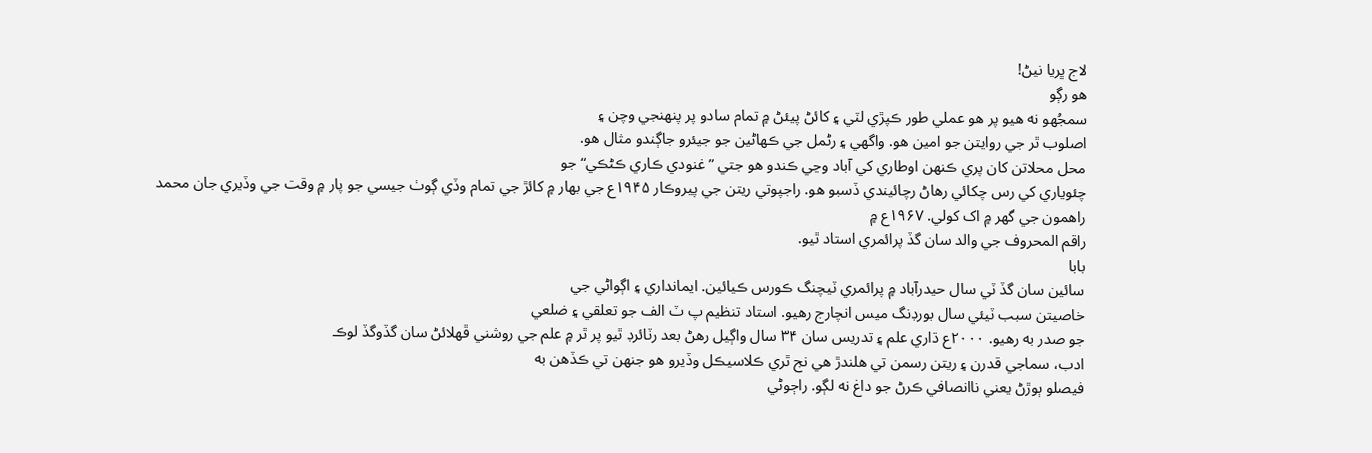لاج ڀريا نيڻ!
هو رڳو
سمجُهو نه هيو پر هو عملي طور ڪپڙي لٽي ۽ کائڻ پيئڻ ۾ تمام سادو پر پنهنجي وچن ۽
اصلوب ٿر جي روايتن جو امين هو. واگهي ۽ رڻمل جي ڪهاڻين جو جيئرو جاڳندو مثال هو.
محل محلاتن کان پري ڪنهن اوطاري کي آباد وڃي ڪندو هو جتي ”غنودي ڪاري ڪڻڪي“ جو
چئوياري کي رس چکائي رهاڻ رچائيندي ڏسبو هو. راجپوتي ريتن جي پيروڪار ۱۹۴۵ع جي بهار ۾ کائڙ جي تمام وڏي ڳوٺ جيسي جو پار ۾ وقت جي وڏيري جان محمد
راهمون جي گهر ۾ اک کولي. ۱۹۶۷ع ۾
راقم المحروف جي والد سان گڏ پرائمري استاد ٿيو.
بابا
سائين سان گڏ ٽي سال حيدرآباد ۾ پرائمري ٽيچنگ ڪورس ڪيائين. ايمانداري ۽ اڳواڻي جي
خاصيتن سبب ٽيئي سال بورڊنگ ميس انچارج رهيو. استاد تنظيم پ ٽ الف جو تعلقي ۽ ضلعي
جو صدر به رهيو. ۲۰۰۰ع ڌاري علم ۽ تدريس سان ۳۴ سال واڳيل رهڻ بعد رٽائرڊ ٿيو پر ٿر ۾ علم جي روشني ڦهلائڻ سان گڏوگڏ لوڪ
ادب، سماجي قدرن ۽ ريتن رسمن تي هلندڙ هي نج ٿري ڪلاسيڪل وڏيرو هو جنهن تي ڪڏهن به
فيصلو ٻوڙڻ يعني ناانصافي ڪرڻ جو داغ نه لڳو. راڄوڻي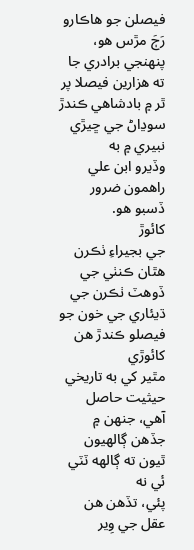فيصلن جو هاڪارو رَڄَ مڙس هو،
پنهنجي برادري جا ته هزارين فيصلا پر ٿر ۾ بادشاهي ڪندڙ سوڍاڻ جي ڇيڙي نبيري ۾ به
وڏيرو ابن علي راهمون ضرور ڏسبو هو.
کائوڙ
جي بجيراءِ ٺڪرن هٿان ڪنٺي جي ڏوهٽ ٺڪرن جي ڌيئاري جي خون جو فيصلو ڪندڙ هن کائوڙي
مٿير کي به تاريخي حيثيت حاصل آهي، جنهن ۾ جڏهن ڳالهيون ٿيون ته ڳالهه ٽٽي ئي نه
پئي، تڏهن هن عقل جي وِير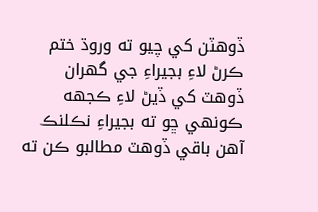ڏوهٽن کي چيو ته وروڌ ختم ڪرڻ لاءِ بجيراءِ جي گهران
ڏوهٽ کي ڏيڻ لاءِ ڪجهه ڪونهي ڇو ته بجيراءِ نڪلنڪ آهن باقي ڏوهٽ مطالبو ڪن ته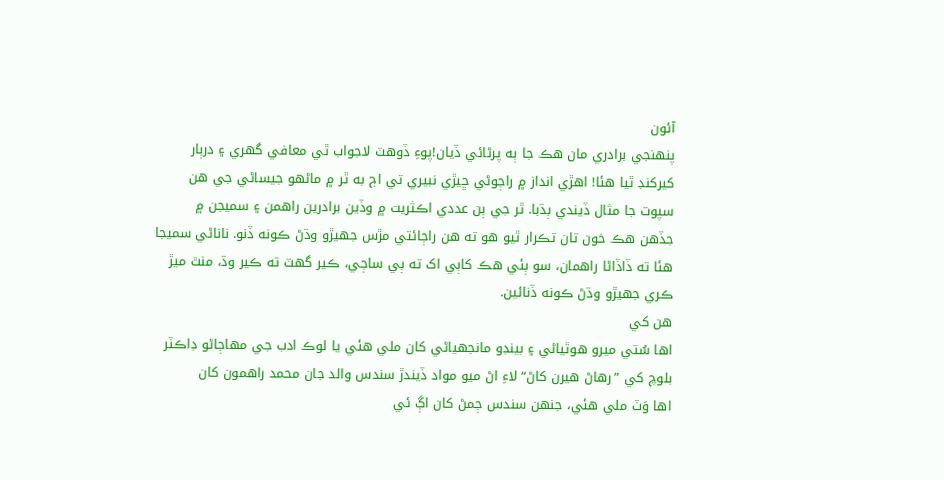آئون
پنهنجي برادري مان هڪ جا ٻه پرڻائي ڏيان!پوءِ ڏوهٽ لاجواب ٿي معافي گهري ۽ درٻار
کيرکنڊ ٿيا هئا! اهڙي انداز ۾ راڄوڻي ڇيڙي نبيري تي اڄ به ٿر ۾ ماڻهو جيساڻي جي هن
سپوت جا مثال ڏيندي ٻڌبا. ٿر جي ٻن عددي اڪثريت ۾ وڏين برادرين راهمن ۽ سميجن ۾
جڏهن هڪ خون تان تڪرار ٿيو هو ته هن راڄائتي مڙس جهيڙو وڌڻ ڪونه ڏنو. ناناڻي سميجا
هئا ته ڏاڏاڻا راهمان، سو ٻئي هڪ کاٻي اک ته ٻي ساڄي، ڪير گهٽ ته ڪير وڌ، منٿ ميڙ
ڪري جهيڙو وڌڻ ڪونه ڏنائين.
هن کي
اها سُتي ميرو هوٿياڻي ۽ بينڊو مانجهياڻي کان ملي هئي يا لوڪ ادب جي مهاڄاڻو ڊاڪٽر
بلوچ کي ”رهاڻ هيرن کاڻ“ لاءِ اڻ ميو مواد ڏيندڙ سندس والد جان محمد راهمون کان
اها وَٽ ملي هئي، جنهن سندس ڄمڻ کان اڳ ئي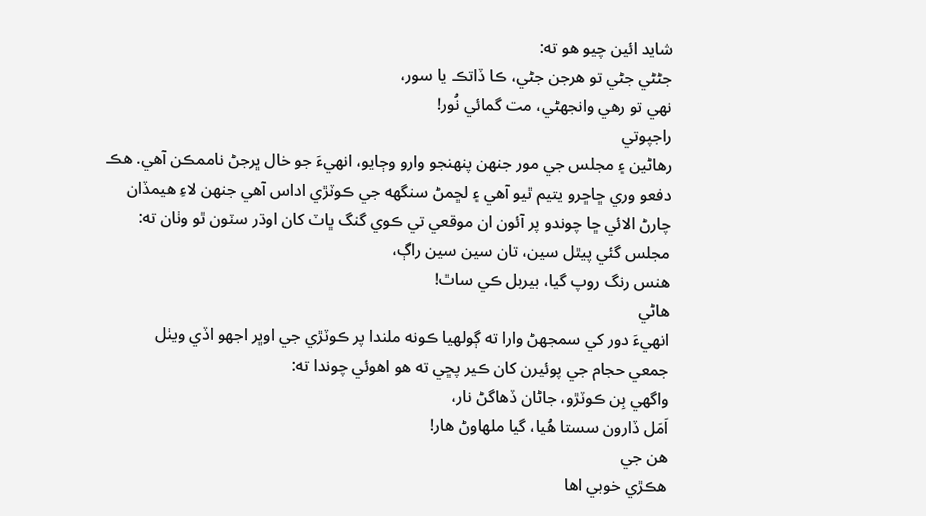شايد ائين چيو هو ته:
جڻڻي جڻي تو هرجن جڻي، ڪا ڏاتڪ يا سور،
نهي تو رهي وانجهڻي، مت گمائي نُور!
راجپوتي
رهاڻين ۽ مجلس جي مور جنهن پنهنجو وارو وڄايو، انهيءَ جو خال ڀرجڻ ناممڪن آهي. هڪ
دفعو وري ڇاڇرو يتيم ٿيو آهي ۽ لڇمڻ سنگهه جي ڪوٽڙي اداس آهي جنهن لاءِ هيمڏان
چارڻ الائي ڇا چوندو پر آئون ان موقعي تي ڪوي گنگ ڀاٽ کان اوڌر سٽون ٿو وٺان ته:
مجلس گئي پيٿل سين، تان سين سين راڳ،
هنس رنگ روپ گيا، بيربل ڪي ساٿ!
هاڻي
انهيءَ دور کي سمجهڻ وارا ته ڳولهيا ڪونه ملندا پر ڪوٽڙي جي اوڀر اجهو اڏي ويٺل
جمعي حجام جي پوئيرن کان ڪير پڇي ته هو اهوئي چوندا ته:
واگهي بِن ڪوٽڙو، جاڻان ڏهاگڻ نار،
اَمَل ڏارون سستا هُيا، گيا ملهاوڻ هار!
هن جي
هڪڙي خوبي اها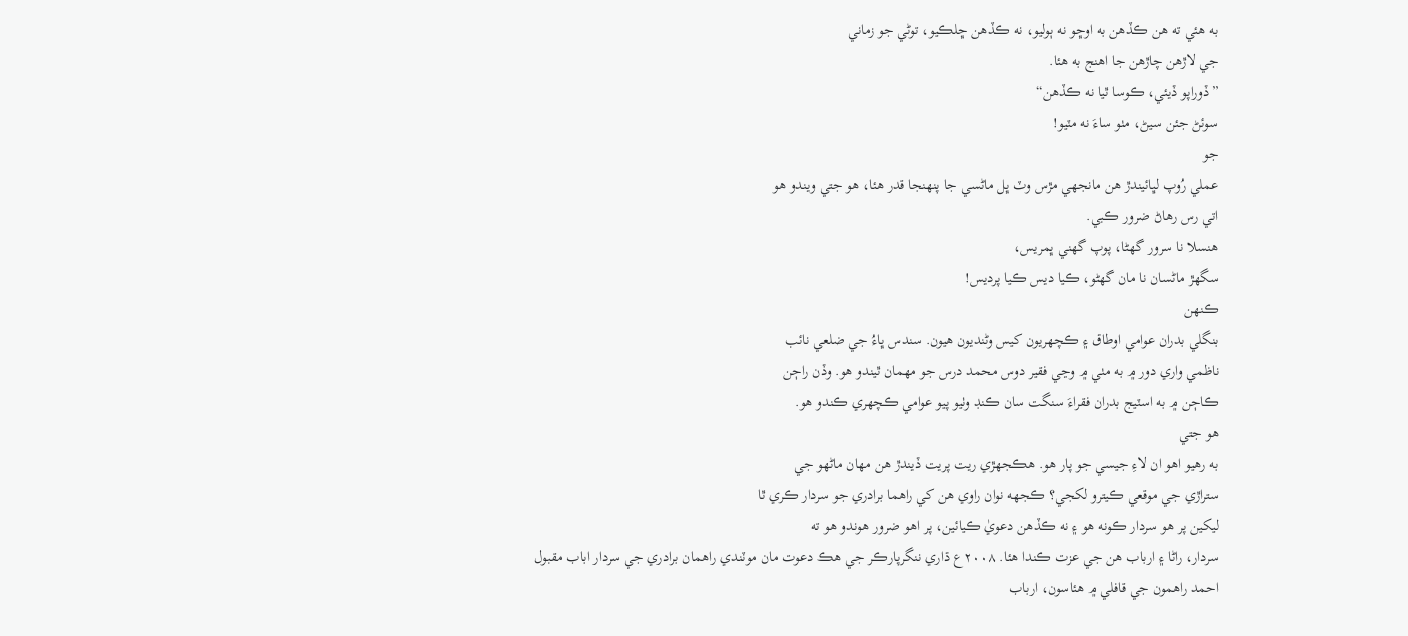به هئي ته هن ڪڏهن به اوڇو نه ٻوليو، نه ڪڏهن ڇلڪيو، توڻي جو زماني
جي لاڙهن چاڙهن جا اهنج به هئا.
”ڏوراپو ڏيئي، ڪوسا ٿيا نه ڪڏهن“
سوئڻ جئن سيڻ، مٺو ساءَ نه مٽيو!
جو
عملي رُوپ لڀائيندڙ هن مانجهي مڙس وٽ ڀل ماڻسي جا پنهنجا قدر هئا، هو جتي ويندو هو
اتي رس رهاڻ ضرور ڪبي.
هنسلا نا سرور گهڻا، پوپ گهني ڀمريس،
سگهڙ ماڻسان نا مان گهڻو، ڪيا ديس ڪيا پرديس!
ڪنهن
بنگلي بدران عوامي اوطاق ۽ ڪچهريون کيس وڻنديون هيون. سندس ڀاءُ جي ضلعي نائب
ناظمي واري دور ۾ به مٺي ۾ وڃي فقير دوس محمد درس جو مهمان ٿيندو هو. وڏن راڄن
ڪاڄن ۾ به اسٽيج بدران فقراءَ سنگت سان ڪنڊ وٺيو پيو عوامي ڪچهري ڪندو هو.
هو جتي
به رهيو اهو ان لاءِ جيسي جو پار هو. هڪجهڙي ريت پريت ڏيندڙ هن مهان ماڻهو جي
ستراڙي جي موقعي ڪيترو لکجي؟ ڪجهه نوان راوي هن کي راهما برادري جو سردار ڪري ٿا
ليکين پر هو سردار ڪونه هو ۽ نه ڪڏهن دعويٰ ڪيائين، پر اهو ضرور هوندو هو ته
سردار، راڻا ۽ ارباب هن جي عزت ڪندا هئا. ۲۰۰۸ع ڌاري ننگرپارڪر جي هڪ دعوت مان موٽندي راهمان برادري جي سردار اباب مقبول
احمد راهمون جي قافلي ۾ هئاسون، ارباب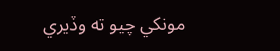مونکي چيو ته وڏيري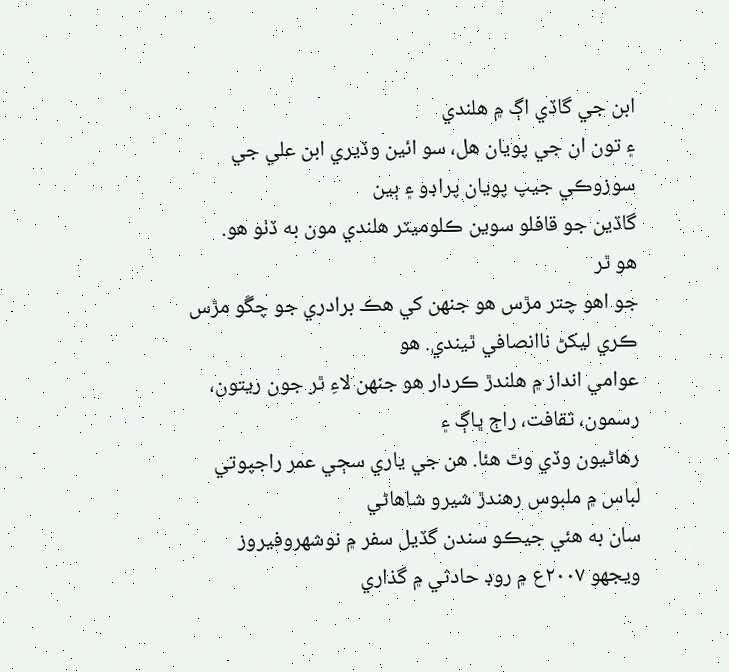ابن جي گاڏي اڳ ۾ هلندي
۽ تون ان جي پويان هل، سو ائين وڏيري ابن علي جي سوزوڪي جيپ پويان پراڊو ۽ ٻين
گاڏين جو قافلو سوين ڪلوميٽر هلندي مون به ڏٺو هو.
هو ٿر
جو اهو چتر مڙس هو جنهن کي هڪ برادري جو چڱو مڙس ڪري ليکڻ ناانصافي ٿيندي. هو
عوامي انداز ۾ هلندڙ ڪردار هو جنهن لاءِ ٿر جون ريتون، رسمون، ثقافت، راڄ ڀاڳ ۽
رهاڻيون وڏي وٿ هئا. هن جي ياري سڄي عمر راجپوتي لباس ۾ ملبوس رهندڙ شيرو شاهاڻي
سان به هئي جيڪو سندن گڏيل سفر ۾ نوشهروفيروز ويجهو ۲۰۰۷ع ۾ روڊ حادثي ۾ گذاري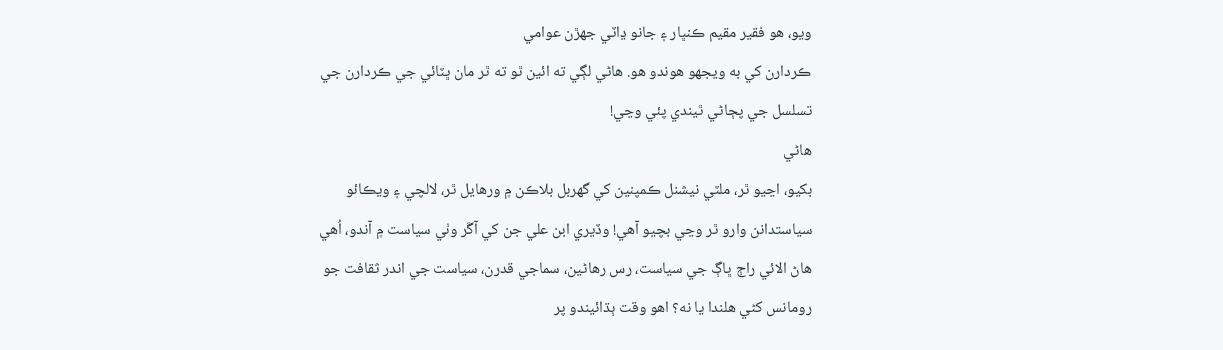ويو، هو فقير مقيم ڪنڀار ۽ جانو ڍاٽي جهڙن عوامي
ڪردارن کي به ويجهو هوندو هو. هاڻي لڳي ته ائين ٿو ته ٿر مان ڀٽائي جي ڪردارن جي
تسلسل جي پڄاڻي ٿيندي پئي وڃي!
هاڻي
بکيو، اڃيو ٿر، ملٽي نيشنل ڪمپنين کي گهربل بلاڪن ۾ ورهايل ٿر، لالچي ۽ ويڪائو
سياستدانن وارو ٿر وڃي بچيو آهي! وڏيري ابن علي جن کي آڱر وٺي سياست ۾ آندو، اُهي
هاڻ الائي راڄ ڀاڳ جي سياست، رس رهاڻين، سماجي قدرن، سياست جي اندر ثقافت جو
رومانس کڻي هلندا يا نه؟ اهو وقت ٻڌائيندو پر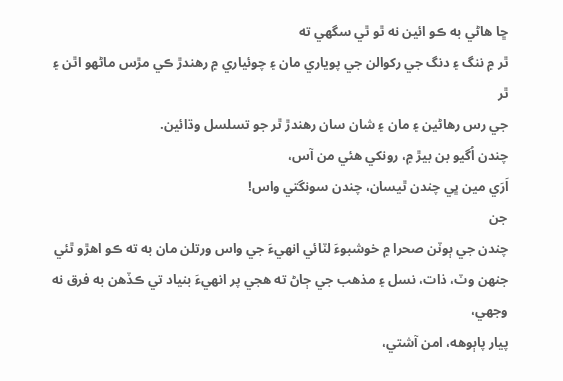ڇا هاڻي به ڪو ائين نه ٿو ٿي سگهي ته
ٿر ۾ ننگ ۽ دنگ جي رکوالن جي پوياري مان ۽ چوئياري ۾ رهندڙ ڪي مڙس ماڻهو اٿن ۽ ٿر
جي رس رهاڻين ۽ مان ۽ شان سان رهندڙ ٿر جو تسلسل وڌائين.
چندن اُگيو بن بيڙ ۾، رونکي هئي من آس،
اَرَي مين ڀي چندن ٿيسان، چندن سونگتي واس!
جن
چندن جي ٻوٽن صحرا ۾ خوشبوءَ لٽائي انهيءَ جي واس ورتلن مان به ته ڪو اهڙو ٿئي
جنهن وٽ، ذات، نسل ۽ مذهب جي ڄاڻ ته هجي پر انهيءَ بنياد تي ڪڏهن به فرق نه وجهي،
پيار پاٻوهه، امن آشتي،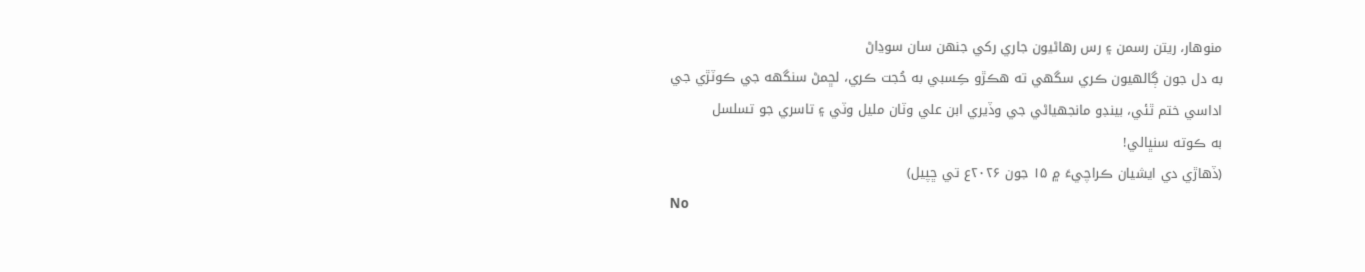منوهار، ريتن رسمن ۽ رس رهاڻيون جاري رکي جنهن سان سوڍاڻ
به دل جون ڳالهيون ڪري سگهي ته هڪڙو ڪِسبي به حُجت ڪري، لڇمڻ سنگهه جي ڪوٽڙي جي
اداسي ختم ٿئي، بينڊو مانجهياڻي جي وڏيري ابن علي وٽان مليل وٽي ۽ تاسري جو تسلسل
به ڪوته سنڀالي!
(ڏھاڙي دي ايشيان ڪراچيءَ ۾ ۱۵ جون ۲۰۲۶ع تي ڇپيل)
No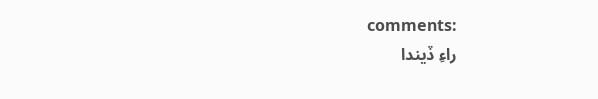comments:
راءِ ڏيندا